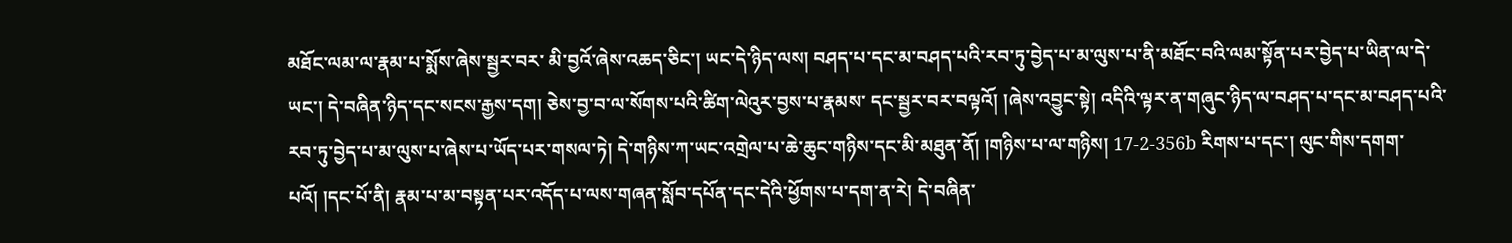མཐོང་ལམ་ལ་རྣམ་པ་སྨོས་ཞེས་སྦྱར་བར་ མི་བྱའོ་ཞེས་འཆད་ཅིང་། ཡང་དེ་ཉིད་ལས། བཤད་པ་དང་མ་བཤད་པའི་རབ་ཏུ་བྱེད་པ་མ་ལུས་པ་ནི་མཐོང་བའི་ལམ་སྟོན་པར་བྱེད་པ་ཡིན་ལ་དེ་ཡང་། དེ་བཞིན་ཉིད་དང་སངས་རྒྱས་དག། ཅེས་བྱ་བ་ལ་སོགས་པའི་ཚིག་ལེའུར་བྱས་པ་རྣམས་ དང་སྦྱར་བར་བལྟའོ། །ཞེས་འབྱུང་སྟེ། འདིའི་ལྟར་ན་གཞུང་ཉིད་ལ་བཤད་པ་དང་མ་བཤད་པའི་རབ་ཏུ་བྱེད་པ་མ་ལུས་པ་ཞེས་པ་ཡོད་པར་གསལ་ཏེ། དེ་གཉིས་ཀ་ཡང་འགྲེལ་པ་ཆེ་ཆུང་གཉིས་དང་མི་མཐུན་ནོ། །གཉིས་པ་ལ་གཉིས། 17-2-356b རིགས་པ་དང་། ལུང་གིས་དགག་པའོ། །དང་པོ་ནི། རྣམ་པ་མ་བསྟན་པར་འདོད་པ་ལས་གཞན་སློབ་དཔོན་དང་དེའི་ཕྱོགས་པ་དག་ན་རེ། དེ་བཞིན་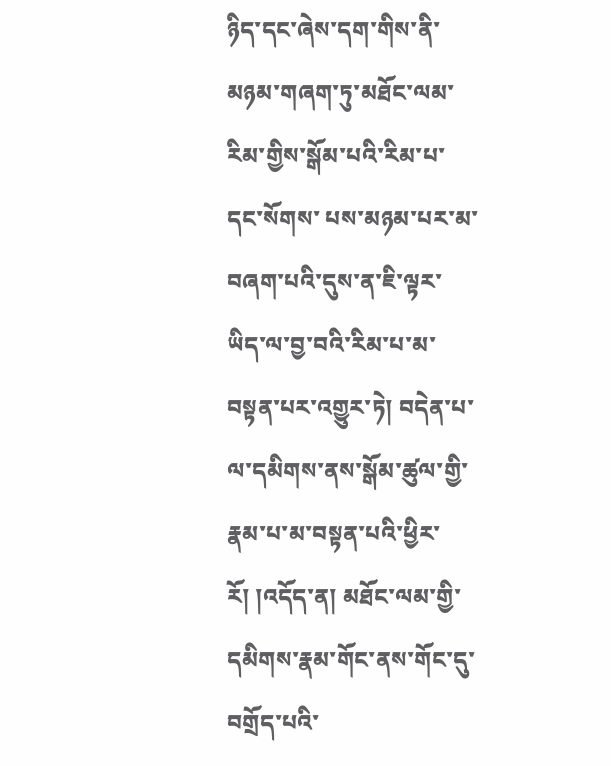ཉིད་དང་ཞེས་དག་གིས་ནི་མཉམ་གཞག་ཏུ་མཐོང་ལམ་རིམ་གྱིས་སྒོམ་པའི་རིམ་པ་དང་སོགས་ པས་མཉམ་པར་མ་བཞག་པའི་དུས་ན་ཇི་ལྟར་ཡིད་ལ་བྱ་བའི་རིམ་པ་མ་བསྟན་པར་འགྱུར་ཏེ། བདེན་པ་ལ་དམིགས་ནས་སྒོམ་ཚུལ་གྱི་རྣམ་པ་མ་བསྟན་པའི་ཕྱིར་རོ། །འདོད་ན། མཐོང་ལམ་གྱི་དམིགས་རྣམ་གོང་ནས་གོང་དུ་ བགྲོད་པའི་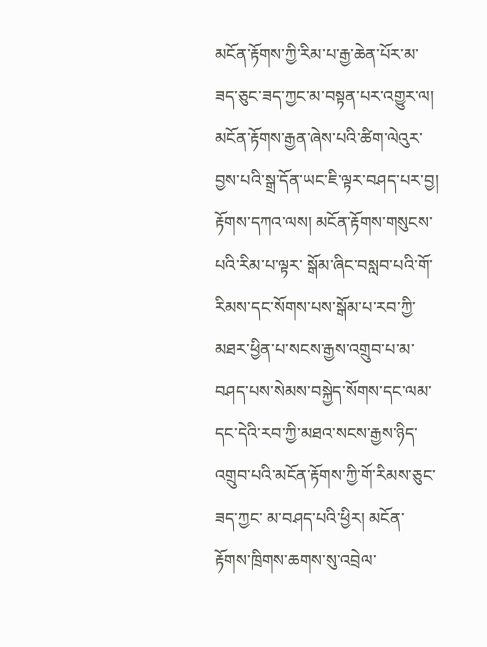མངོན་རྟོགས་ཀྱི་རིམ་པ་རྒྱ་ཆེན་པོར་མ་ཟད་ཅུང་ཟད་ཀྱང་མ་བསྟན་པར་འགྱུར་ལ། མངོན་རྟོགས་རྒྱན་ཞེས་པའི་ཚིག་ལེའུར་བྱས་པའི་སྒྲ་དོན་ཡང་ཇི་ལྟར་བཤད་པར་བྱ། རྟོགས་དཀའ་ལས། མངོན་རྟོགས་གསུངས་པའི་རིམ་པ་ལྟར་ སྒོམ་ཞིང་བསླབ་པའི་གོ་རིམས་དང་སོགས་པས་སྒོམ་པ་རབ་ཀྱི་མཐར་ཕྱིན་པ་སངས་རྒྱས་འགྲུབ་པ་མ་བཤད་པས་སེམས་བསྐྱེད་སོགས་དང་ལམ་དང་དེའི་རབ་ཀྱི་མཐའ་སངས་རྒྱས་ཉིད་འགྲུབ་པའི་མངོན་རྟོགས་ཀྱི་གོ་རིམས་ཅུང་ཟད་ཀྱང་ མ་བཤད་པའི་ཕྱིར། མངོན་རྟོགས་ཁྲིགས་ཆགས་སུ་འབྲེལ་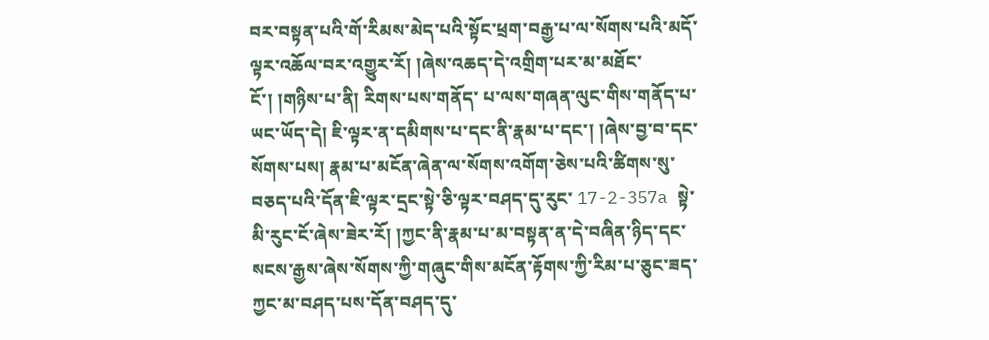བར་བསྟན་པའི་གོ་རིམས་མེད་པའི་སྟོང་ཕྲག་བརྒྱ་པ་ལ་སོགས་པའི་མདོ་ལྟར་འཆོལ་བར་འགྱུར་རོ། །ཞེས་འཆད་དེ་འགྲིག་པར་མ་མཐོང་ངོ་། །གཉིས་པ་ནི། རིགས་པས་གནོད་ པ་ལས་གཞན་ལུང་གིས་གནོད་པ་ཡང་ཡོད་དེ། ཇི་ལྟར་ན་དམིགས་པ་དང་ནི་རྣམ་པ་དང་། །ཞེས་བྱ་བ་དང་སོགས་པས། རྣམ་པ་མངོན་ཞེན་ལ་སོགས་འགོག་ཅེས་པའི་ཚིགས་སུ་བཅད་པའི་དོན་ཇི་ལྟར་དྲང་སྟེ་ཅི་ལྟར་བཤད་དུ་རུང་ 17-2-357a སྟེ་མི་རུང་ངོ་ཞེས་ཟེར་རོ། །ཀྱང་ནི་རྣམ་པ་མ་བསྟན་ན་དེ་བཞིན་ཉིད་དང་སངས་རྒྱས་ཞེས་སོགས་ཀྱི་གཞུང་གིས་མངོན་རྟོགས་ཀྱི་རིམ་པ་ཅུང་ཟད་ཀྱང་མ་བཤད་པས་དོན་བཤད་དུ་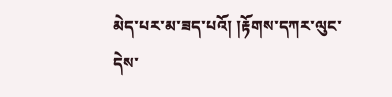མེད་པར་མ་ཟད་པའོ། །རྟོགས་དཀར་ལུང་ དེས་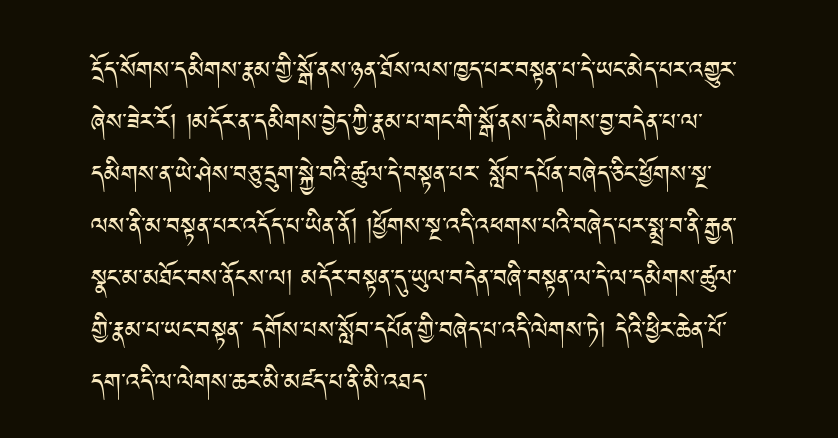དྲོད་སོགས་དམིགས་རྣམ་གྱི་སྒོ་ནས་ཉན་ཐོས་ལས་ཁྱད་པར་བསྟན་པ་དེ་ཡང་མེད་པར་འགྱུར་ཞེས་ཟེར་རོ། །མདོར་ན་དམིགས་བྱེད་ཀྱི་རྣམ་པ་གང་གི་སྒོ་ནས་དམིགས་བྱ་བདེན་པ་ལ་དམིགས་ན་ཡེ་ཤེས་བཅུ་དྲུག་སྐྱེ་བའི་ཚུལ་དེ་བསྟན་པར་ སློབ་དཔོན་བཞེད་ཅིང་ཕྱོགས་སྔ་ལས་ནི་མ་བསྟན་པར་འདོད་པ་ཡིན་ནོ། །ཕྱོགས་སྔ་འདི་འཕགས་པའི་བཞེད་པར་སྨྲ་བ་ནི་རྒྱན་སྣང་མ་མཐོང་བས་ནོངས་ལ། མདོར་བསྟན་དུ་ཡུལ་བདེན་བཞི་བསྟན་ལ་དེ་ལ་དམིགས་ཚུལ་གྱི་རྣམ་པ་ཡང་བསྟན་ དགོས་པས་སློབ་དཔོན་གྱི་བཞེད་པ་འདི་ལེགས་ཏེ། དེའི་ཕྱིར་ཆེན་པོ་དག་འདི་ལ་ལེགས་ཆར་མི་མཛད་པ་ནི་མི་འཐད་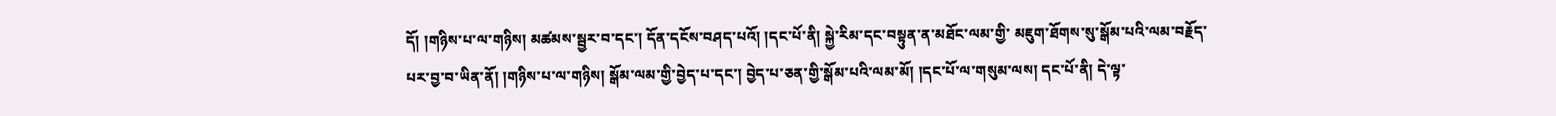དོ། །གཉིས་པ་ལ་གཉིས། མཚམས་སྦྱར་བ་དང་། དོན་དངོས་བཤད་པའོ། །དང་པོ་ནི། སྐྱེ་རིམ་དང་བསྟུན་ན་མཐོང་ལམ་གྱི་ མཇུག་ཐོགས་སུ་སྒོམ་པའི་ལམ་བརྗོད་པར་བྱ་བ་ཡིན་ནོ། །གཉིས་པ་ལ་གཉིས། སྒོམ་ལམ་གྱི་བྱེད་པ་དང་། བྱེད་པ་ཅན་གྱི་སྒོམ་པའི་ལམ་མོ། །དང་པོ་ལ་གསུམ་ལས། དང་པོ་ནི། དེ་ལྟ་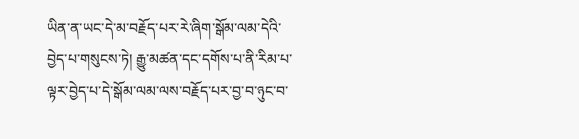ཡིན་ན་ཡང་དེ་མ་བརྗོད་པར་རེ་ཞིག་སྒོམ་ལམ་དེའི་ བྱེད་པ་གསུངས་ཏེ། རྒྱུ་མཚན་དང་དགོས་པ་ནི་རིམ་པ་ལྟར་བྱེད་པ་དེ་སྒོམ་ལམ་ལས་བརྗོད་པར་བྱ་བ་ཉུང་བ་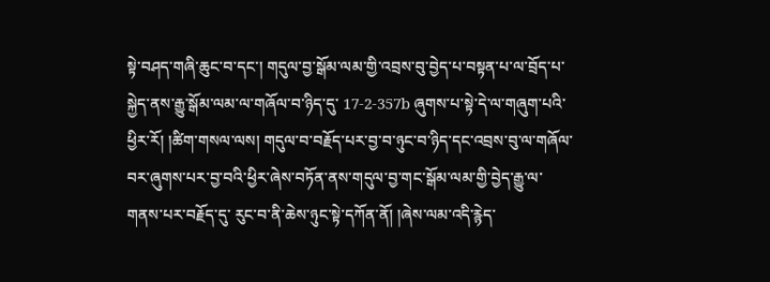སྟེ་བཤད་གཞི་ཆུང་བ་དང་། གདུལ་བྱ་སྒོམ་ལམ་གྱི་འབྲས་བུ་བྱེད་པ་བསྟན་པ་ལ་བྲོད་པ་སྐྱེད་ནས་རྒྱུ་སྒོམ་ལམ་ལ་གཞོལ་བ་ཉིད་དུ་ 17-2-357b ཞུགས་པ་སྟེ་དེ་ལ་གཞུག་པའི་ཕྱིར་རོ། །ཚིག་གསལ་ལས། གདུལ་བ་བརྗོད་པར་བྱ་བ་ཉུང་བ་ཉིད་དང་འབྲས་བུ་ལ་གཞོལ་བར་ཞུགས་པར་བྱ་བའི་ཕྱིར་ཞེས་བཏོན་ནས་གདུལ་བྱ་གང་སྒོམ་ལམ་གྱི་བྱེད་རྒྱུ་ལ་གནས་པར་བརྗོད་དུ་ རུང་བ་ནི་ཆེས་ཉུང་སྟེ་དཀོན་ནོ། །ཞེས་ལམ་འདི་རྙེད་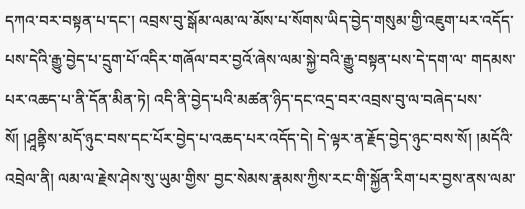དཀའ་བར་བསྟན་པ་དང་། འབྲས་བུ་སྒོམ་ལམ་ལ་མོས་པ་སོགས་ཡིད་བྱེད་གསུམ་གྱི་འཇུག་པར་འདོད་པས་དེའི་རྒྱུ་བྱེད་པ་དྲུག་པོ་འདིར་གཞོལ་བར་བྱའོ་ཞེས་ལམ་སྐྱེ་བའི་རྒྱུ་བསྟན་པས་དེ་དག་ལ་ གདམས་པར་འཆད་པ་ནི་དོན་མིན་ཏེ། འདི་ནི་བྱེད་པའི་མཚན་ཉིད་དང་འདྲ་བར་འབྲས་བུ་ལ་བཞེད་པས་སོ། །ཤཱནྟིས་མདོ་ཉུང་བས་དང་པོར་བྱེད་པ་འཆད་པར་འདོད་དེ། དེ་ལྟར་ན་རྗོད་བྱེད་ཉུང་བས་སོ། །མདོའི་འབྲེལ་ནི། ལམ་ལ་རྗེས་ཤེས་སུ་ཡུམ་གྱིས་ བྱང་སེམས་རྣམས་ཀྱིས་རང་གི་སྐྱོན་རིག་པར་བྱས་ནས་ལམ་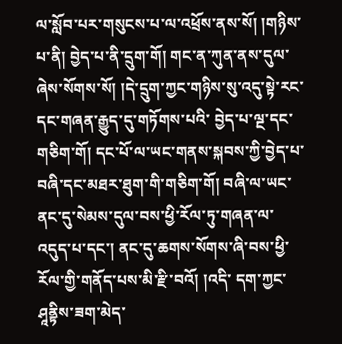ལ་སློབ་པར་གསུངས་པ་ལ་འཕྲོས་ནས་སོ། །གཉིས་པ་ནི། བྱེད་པ་ནི་དྲུག་གོ། གང་ན་ཀུན་ནས་དུལ་ཞེས་སོགས་སོ། །དེ་དྲུག་ཀྱང་གཉིས་སུ་འདུ་སྟེ་རང་དང་གཞན་རྒྱུད་དུ་གཏོགས་པའི་ བྱེད་པ་ལྔ་དང་གཅིག་གོ། དང་པོ་ལ་ཡང་གནས་སྐབས་ཀྱི་བྱེད་པ་བཞི་དང་མཐར་ཐུག་གི་གཅིག་གོ། བཞི་ལ་ཡང་ནང་དུ་སེམས་དུལ་བས་ཕྱི་རོལ་ཏུ་གཞན་ལ་འདུད་པ་དང་། ནང་དུ་ཆགས་སོགས་ཞི་བས་ཕྱི་རོལ་གྱི་གནོད་པས་མི་རྫི་བའོ། །འདི་ དག་ཀྱང་ཤཱནྟིས་ཟག་མེད་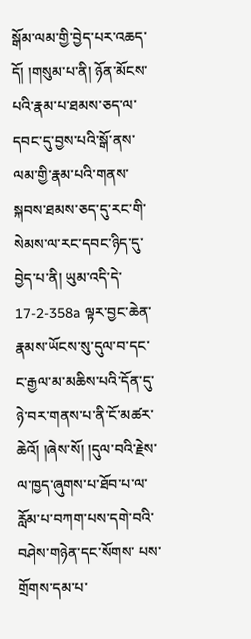སྒོམ་ལམ་གྱི་བྱེད་པར་འཆད་དོ། །གསུམ་པ་ནི། ཉོན་མོངས་པའི་རྣམ་པ་ཐམས་ཅད་ལ་དབང་དུ་བྱས་པའི་སྒོ་ནས་ལམ་གྱི་རྣམ་པའི་གནས་སྐབས་ཐམས་ཅད་དུ་རང་གི་སེམས་ལ་རང་དབང་ཉིད་དུ་བྱེད་པ་ནི། ཡུམ་འདི་དེ་ 17-2-358a ལྟར་བྱང་ཆེན་རྣམས་ཡོངས་སུ་དུལ་བ་དང་ང་རྒྱལ་མ་མཆིས་པའི་དོན་དུ་ཉེ་བར་གནས་པ་ནི་ངོ་མཚར་ཆེའོ། །ཞེས་སོ། །དུལ་བའི་རྗེས་ལ་ཁྱད་ཞུགས་པ་ཐོབ་པ་ལ་རློམ་པ་བཀག་པས་དགེ་བའི་བཤེས་གཉེན་དང་སོགས་ པས་གྲོགས་དམ་པ་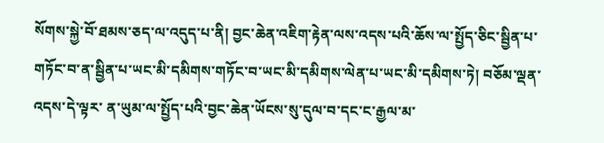སོགས་སྐྱེ་བོ་ཐམས་ཅད་ལ་འདུད་པ་ནི། བྱང་ཆེན་འཇིག་རྟེན་ལས་འདས་པའི་ཆོས་ལ་སྤྱོད་ཅིང་སྦྱིན་པ་གཏོང་བ་ན་སྦྱིན་པ་ཡང་མི་དམིགས་གཏོང་བ་ཡང་མི་དམིགས་ལེན་པ་ཡང་མི་དམིགས་ཏེ། བཅོམ་ལྡན་འདས་དེ་ལྟར་ ན་ཡུམ་ལ་སྤྱོད་པའི་བྱང་ཆེན་ཡོངས་སུ་དུལ་བ་དང་ང་རྒྱལ་མ་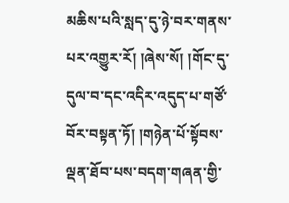མཆིས་པའི་སླད་དུ་ཉེ་བར་གནས་པར་འགྱུར་རོ། །ཞེས་སོ། །གོང་དུ་དུལ་བ་དང་འདིར་འདུད་པ་གཙོ་བོར་བསྟན་ཏོ། །གཉེན་པོ་སྟོབས་ལྡན་ཐོབ་པས་བདག་གཞན་གྱི་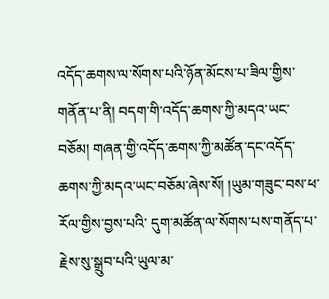འདོད་ཆགས་ལ་སོགས་པའི་ཉོན་མོངས་པ་ཟིལ་གྱིས་གནོན་པ་ནི། བདག་གི་འདོད་ཆགས་ཀྱི་མདའ་ཡང་བཅོམ། གཞན་གྱི་འདོད་ཆགས་ཀྱི་མཚོན་དང་འདོད་ཆགས་ཀྱི་མདའ་ཡང་བཅོམ་ཞེས་སོ། །ཡུམ་གཟུང་བས་ཕ་རོལ་གྱིས་བྱས་པའི་ དུག་མཚོན་ལ་སོགས་པས་གནོད་པ་རྗེས་སུ་སྒྲུབ་པའི་ཡུལ་མ་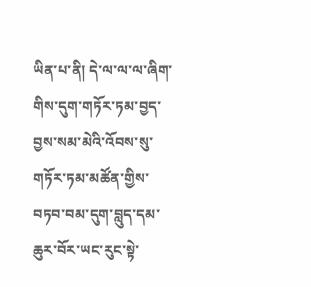ཡིན་པ་ནི། དེ་ལ་ལ་ལ་ཞིག་གིས་དུག་གཏོར་ཏམ་བྱད་བྱས་སམ་མེའི་འོབས་སུ་གཏོར་ཏམ་མཚོན་གྱིས་བཏབ་བམ་དུག་བླུད་དམ་ཆུར་བོར་ཡང་རུང་སྟེ་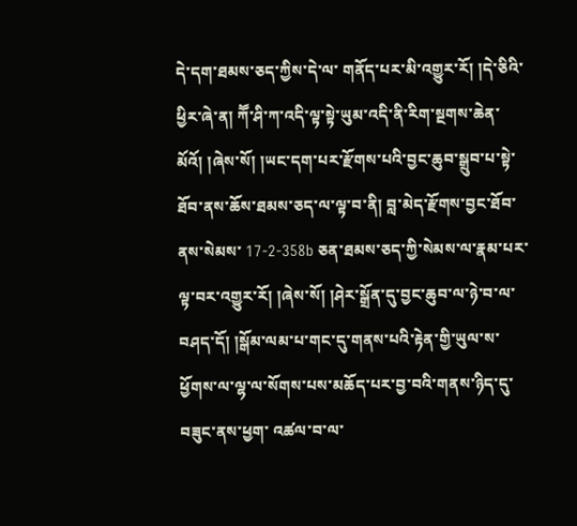དེ་དག་ཐམས་ཅད་ཀྱིས་དེ་ལ་ གནོད་པར་མི་འགྱུར་རོ། །དེ་ཅིའི་ཕྱིར་ཞེ་ན། ཀཽ་ཤི་ཀ་འདི་ལྟ་སྟེ་ཡུམ་འདི་ནི་རིག་སྔགས་ཆེན་མོའོ། །ཞེས་སོ། །ཡང་དག་པར་རྫོགས་པའི་བྱང་ཆུབ་སྒྲུབ་པ་སྟེ་ཐོབ་ནས་ཆོས་ཐམས་ཅད་ལ་ལྟ་བ་ནི། བླ་མེད་རྫོགས་བྱང་ཐོབ་ནས་སེམས་ 17-2-358b ཅན་ཐམས་ཅད་ཀྱི་སེམས་ལ་རྣམ་པར་ལྟ་བར་འགྱུར་རོ། །ཞེས་སོ། །ཤེར་སྒྲོན་དུ་བྱང་ཆུབ་ལ་ཉེ་བ་ལ་བཤད་དོ། །སྒོམ་ལམ་པ་གང་དུ་གནས་པའི་རྟེན་གྱི་ཡུལ་ས་ཕྱོགས་ལ་ལྷ་ལ་སོགས་པས་མཆོད་པར་བྱ་བའི་གནས་ཉིད་དུ་བཟུང་ནས་ཕྱག་ འཚལ་བ་ལ་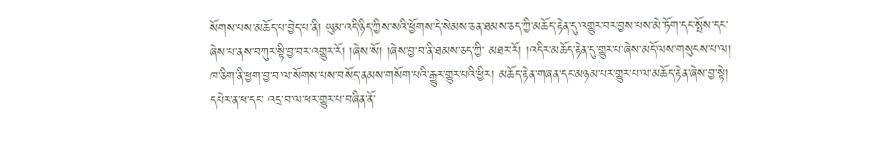སོགས་པས་མཆོད་པ་བྱེད་པ་ནི། ཡུམ་འདི་ཉིད་ཀྱིས་སའི་ཕྱོགས་དེ་སེམས་ཅན་ཐམས་ཅད་ཀྱི་མཆོད་རྟེན་དུ་འགྱུར་བར་བྱས་པས་མེ་ཏོག་དང་སྤོས་དང་ཞེས་པ་ནས་བཀུར་སྟི་བྱ་བར་འགྱུར་རོ། །ཞེས་སོ། །ཞེས་བྱ་བ་ནི་ཐམས་ཅད་ཀྱི་ མཐར་རོ། །འདིར་མཆོད་རྟེན་དུ་གྱུར་པ་ཞེས་མདོ་ལས་གསུངས་པ་ལ། ཁ་ཅིག་ནི་ཕྱག་བྱ་བ་ལ་སོགས་པས་བསོད་ནམས་གསོག་པའི་རྒྱུར་གྱུར་པའི་ཕྱིར། མཆོད་རྟེན་གཞན་དང་མཉམ་པར་གྱུར་པ་ལ་མཆོད་རྟེན་ཞེས་བྱ་སྟེ། དཔེར་ན་ཕ་དང་ འདྲ་བ་ལ་ཕར་གྱུར་པ་བཞིན་ནོ་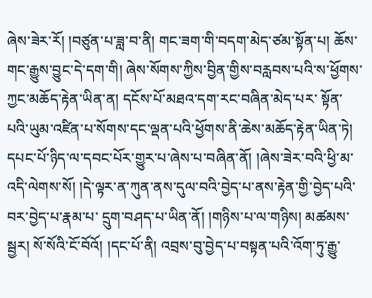ཞེས་ཟེར་རོ། །བཙུན་པ་ཟླ་བ་ནི། གང་ཟག་གི་བདག་མེད་ཙམ་སྟོན་པ། ཆོས་གང་རྒྱུས་བྱུང་དེ་དག་གི། ཞེས་སོགས་ཀྱིས་བྱིན་གྱིས་བརླབས་པའི་ས་ཕྱོགས་ཀྱང་མཆོད་རྟེན་ཡིན་ན། དངོས་པོ་མཐའ་དག་རང་བཞིན་མེད་པར་ སྟོན་པའི་ཡུམ་འཛིན་པ་སོགས་དང་ལྡན་པའི་ཕྱོགས་ནི་ཆེས་མཆོད་རྟེན་ཡིན་ཏེ། དཔང་པོ་ཉིད་ལ་དབང་པོར་གྱུར་པ་ཞེས་པ་བཞིན་ནོ། །ཞེས་ཟེར་བའི་ཕྱི་མ་འདི་ལེགས་སོ། །དེ་ལྟར་ན་ཀུན་ནས་དུལ་བའི་བྱེད་པ་ནས་རྟེན་གྱི་བྱེད་པའི་བར་བྱེད་པ་རྣམ་པ་ དྲུག་བཤད་པ་ཡིན་ནོ། །གཉིས་པ་ལ་གཉིས། མཚམས་སྦྱར། སོ་སོའི་ངོ་བོའོ། །དང་པོ་ནི། འབྲས་བུ་བྱེད་པ་བསྟན་པའི་འོག་ཏུ་རྒྱུ་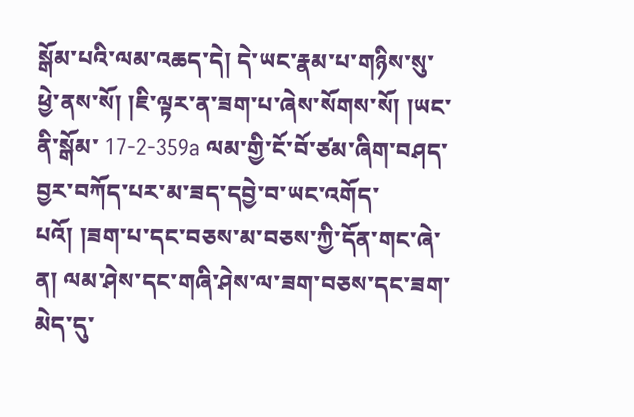སྒོམ་པའི་ལམ་འཆད་དེ། དེ་ཡང་རྣམ་པ་གཉིས་སུ་ཕྱེ་ནས་སོ། །ཇི་ལྟར་ན་ཟག་པ་ཞེས་སོགས་སོ། །ཡང་ནི་སྒོམ་ 17-2-359a ལམ་གྱི་ངོ་བོ་ཙམ་ཞིག་བཤད་བྱར་བཀོད་པར་མ་ཟད་དབྱེ་བ་ཡང་འགོད་པའོ། །ཟག་པ་དང་བཅས་མ་བཅས་ཀྱི་དོན་གང་ཞེ་ན། ལམ་ཤེས་དང་གཞི་ཤེས་ལ་ཟག་བཅས་དང་ཟག་མེད་དུ་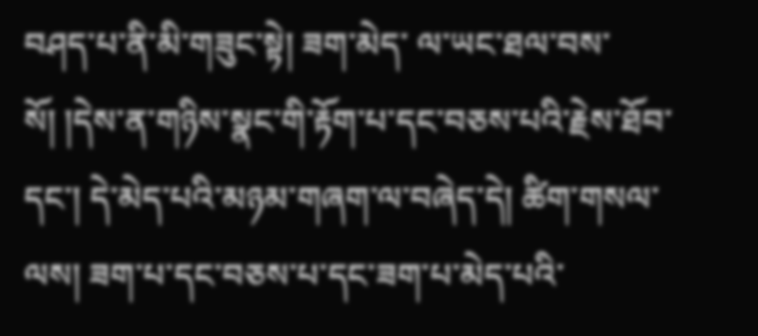བཤད་པ་ནི་མི་གཟུང་སྟེ། ཟག་མེད་ ལ་ཡང་ཐལ་བས་སོ། །དེས་ན་གཉིས་སྣང་གི་རྟོག་པ་དང་བཅས་པའི་རྗེས་ཐོབ་དང་། དེ་མེད་པའི་མཉམ་གཞག་ལ་བཞེད་དེ། ཚིག་གསལ་ལས། ཟག་པ་དང་བཅས་པ་དང་ཟག་པ་མེད་པའི་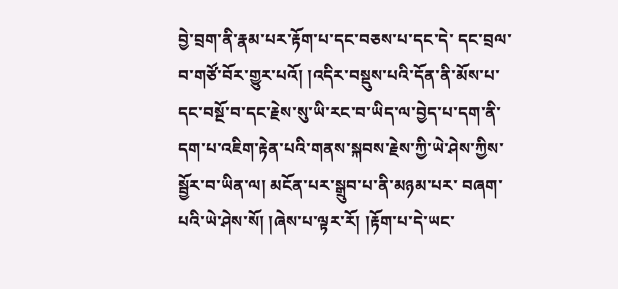བྱེ་བྲག་ནི་རྣམ་པར་རྟོག་པ་དང་བཅས་པ་དང་དེ་ དང་བྲལ་བ་གཙོ་བོར་གྱུར་པའོ། །འདིར་བསྡུས་པའི་དོན་ནི་མོས་པ་དང་བསྔོ་བ་དང་རྗེས་སུ་ཡི་རང་བ་ཡིད་ལ་བྱེད་པ་དག་ནི་དག་པ་འཇིག་རྟེན་པའི་གནས་སྐབས་རྗེས་ཀྱི་ཡེ་ཤེས་ཀྱིས་སྦྱོར་བ་ཡིན་ལ། མངོན་པར་སྒྲུབ་པ་ནི་མཉམ་པར་ བཞག་པའི་ཡེ་ཤེས་སོ། །ཞེས་པ་ལྟར་རོ། །རྟོག་པ་དེ་ཡང་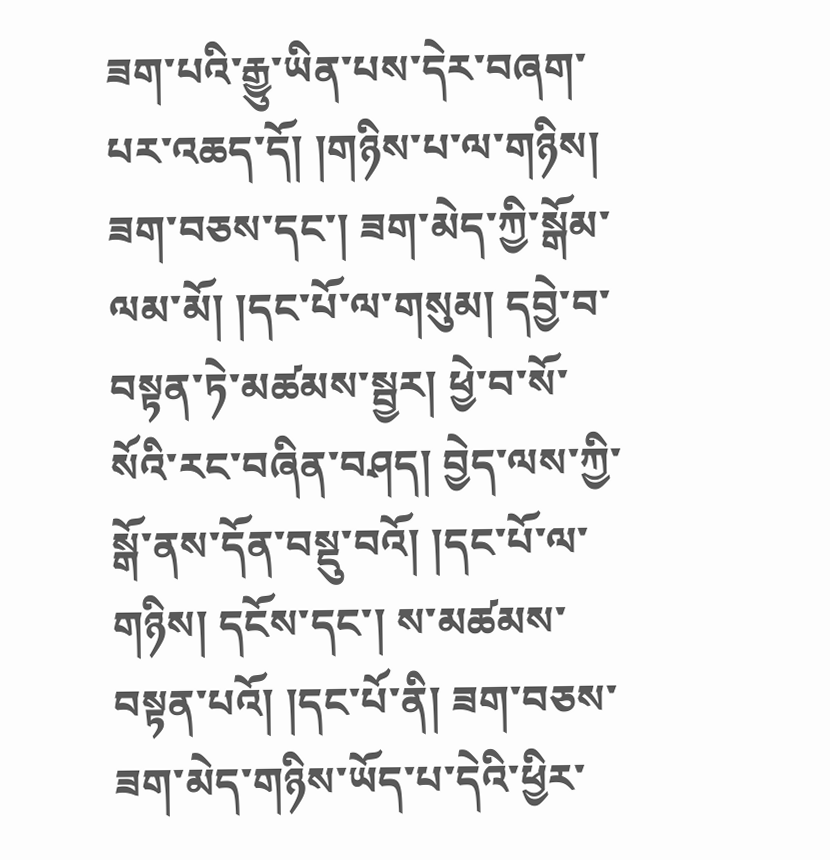ཟག་པའི་རྒྱུ་ཡིན་པས་དེར་བཞག་པར་འཆད་དོ། །གཉིས་པ་ལ་གཉིས། ཟག་བཅས་དང་། ཟག་མེད་ཀྱི་སྒོམ་ལམ་མོ། །དང་པོ་ལ་གསུམ། དབྱེ་བ་བསྟན་ཏེ་མཚམས་སྦྱར། ཕྱེ་བ་སོ་སོའི་རང་བཞིན་བཤད། བྱེད་ལས་ཀྱི་སྒོ་ནས་དོན་བསྡུ་བའོ། །དང་པོ་ལ་གཉིས། དངོས་དང་། ས་མཚམས་བསྟན་པའོ། །དང་པོ་ནི། ཟག་བཅས་ཟག་མེད་གཉིས་ཡོད་པ་དེའི་ཕྱིར་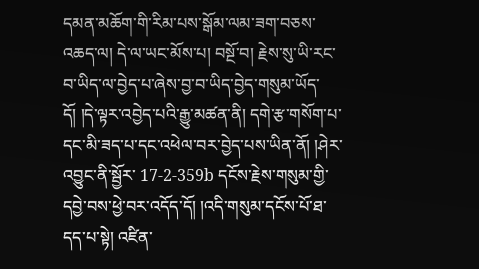དམན་མཆོག་གི་རིམ་པས་སྒོམ་ལམ་ཟག་བཅས་ འཆད་ལ། དེ་ལ་ཡང་མོས་པ། བསྔོ་བ། རྗེས་སུ་ཡི་རང་བ་ཡིད་ལ་བྱེད་པ་ཞེས་བྱ་བ་ཡིད་བྱེད་གསུམ་ཡོད་དོ། །དེ་ལྟར་འབྱེད་པའི་རྒྱུ་མཚན་ནི། དགེ་རྩ་གསོག་པ་དང་མི་ཟད་པ་དང་འཕེལ་བར་བྱེད་པས་ཡིན་ནོ། །ཤེར་འབྱུང་ནི་སྦྱོར་ 17-2-359b དངོས་རྗེས་གསུམ་གྱི་དབྱེ་བས་ཕྱེ་བར་འདོད་དོ། །འདི་གསུམ་དངོས་པོ་ཐ་དད་པ་སྟེ། འཛིན་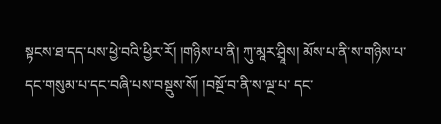སྟངས་ཐ་དད་པས་ཕྱེ་བའི་ཕྱིར་རོ། །གཉིས་པ་ནི། ཀུ་མཱར་ཤྲཱིས། མོས་པ་ནི་ས་གཉིས་པ་དང་གསུམ་པ་དང་བཞི་པས་བསྡུས་སོ། །བསྔོ་བ་ནི་ས་ལྔ་པ་ དང་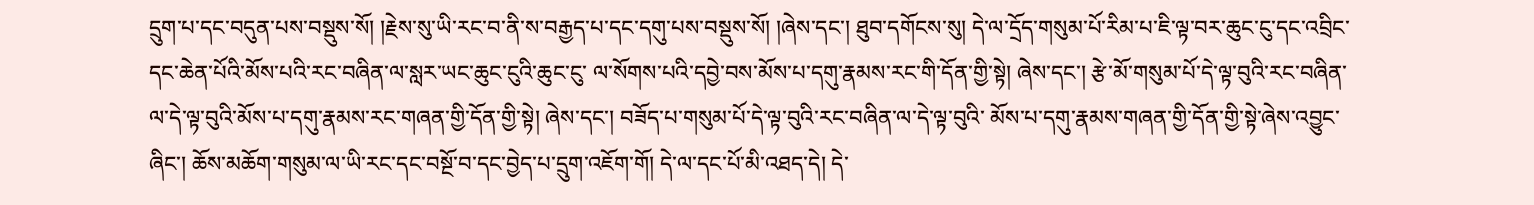དྲུག་པ་དང་བདུན་པས་བསྡུས་སོ། །རྗེས་སུ་ཡི་རང་བ་ནི་ས་བརྒྱད་པ་དང་དགུ་པས་བསྡུས་སོ། །ཞེས་དང་། ཐུབ་དགོངས་སུ། དེ་ལ་དྲོད་གསུམ་པོ་རིམ་པ་ཇི་ལྟ་བར་ཆུང་ངུ་དང་འབྲིང་དང་ཆེན་པོའི་མོས་པའི་རང་བཞིན་ལ་སླར་ཡང་ཆུང་ངུའི་ཆུང་ངུ་ ལ་སོགས་པའི་དབྱེ་བས་མོས་པ་དགུ་རྣམས་རང་གི་དོན་གྱི་སྟེ། ཞེས་དང་། རྩེ་མོ་གསུམ་པོ་དེ་ལྟ་བུའི་རང་བཞིན་ལ་དེ་ལྟ་བུའི་མོས་པ་དགུ་རྣམས་རང་གཞན་གྱི་དོན་གྱི་སྟེ། ཞེས་དང་། བཟོད་པ་གསུམ་པོ་དེ་ལྟ་བུའི་རང་བཞིན་ལ་དེ་ལྟ་བུའི་ མོས་པ་དགུ་རྣམས་གཞན་གྱི་དོན་གྱི་སྟེ་ཞེས་འབྱུང་ཞིང་། ཆོས་མཆོག་གསུམ་ལ་ཡི་རང་དང་བསྔོ་བ་དང་བྱེད་པ་དྲུག་འཇོག་གོ། དེ་ལ་དང་པོ་མི་འཐད་དེ། དེ་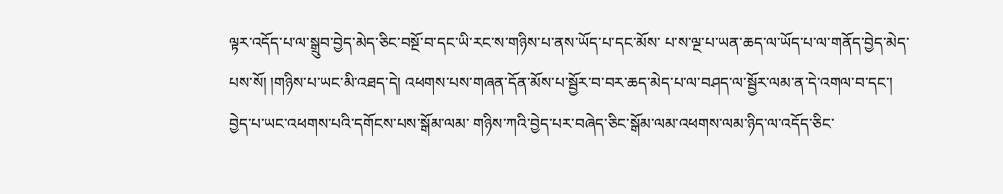ལྟར་འདོད་པ་ལ་སྒྲུབ་བྱེད་མེད་ཅིང་བསྔོ་བ་དང་ཡི་རང་ས་གཉིས་པ་ནས་ཡོད་པ་དང་མོས་ པ་ས་ལྔ་པ་ཡན་ཆད་ལ་ཡོད་པ་ལ་གནོད་བྱེད་མེད་པས་སོ། །གཉིས་པ་ཡང་མི་འཐད་དེ། འཕགས་པས་གཞན་དོན་མོས་པ་སྦྱོར་བ་བར་ཆད་མེད་པ་ལ་བཤད་ལ་སྦྱོར་ལམ་ན་དེ་འགལ་བ་དང་། བྱེད་པ་ཡང་འཕགས་པའི་དགོངས་པས་སྒོམ་ལམ་ གཉིས་ཀའི་བྱེད་པར་བཞེད་ཅིང་སྒོམ་ལམ་འཕགས་ལམ་ཉིད་ལ་འདོད་ཅིང་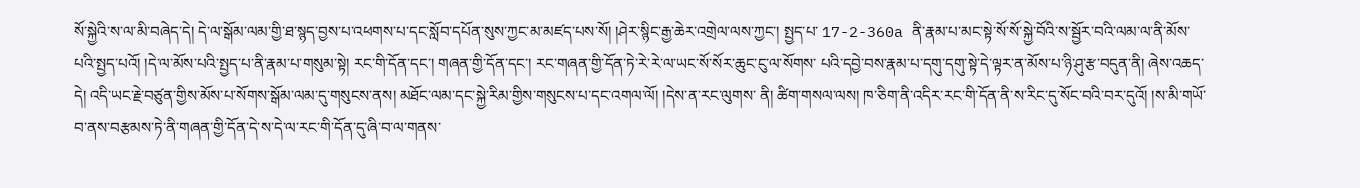སོ་སྐྱེའི་ས་ལ་མི་བཞེད་དེ། དེ་ལ་སྒོམ་ལམ་གྱི་ཐ་སྙད་བྱས་པ་འཕགས་པ་དང་སློབ་དཔོན་སུས་ཀྱང་མ་མཛད་པས་སོ། །ཤེར་སྙིང་རྒྱ་ཆེར་འགྲེལ་ལས་ཀྱང་། སྤྱད་པ་ 17-2-360a ནི་རྣམ་པ་མང་སྟེ་སོ་སོ་སྐྱེ་བོའི་ས་སྦྱོར་བའི་ལམ་ལ་ནི་མོས་པའི་སྤྱད་པའོ། །དེ་ལ་མོས་པའི་སྤྱད་པ་ནི་རྣམ་པ་གསུམ་སྟེ། རང་གི་དོན་དང་། གཞན་གྱི་དོན་དང་། རང་གཞན་གྱི་དོན་ཏེ་རེ་རེ་ལ་ཡང་སོ་སོར་ཆུང་ངུ་ལ་སོགས་ པའི་དབྱེ་བས་རྣམ་པ་དགུ་དགུ་སྟེ་དེ་ལྟར་ན་མོས་པ་ཉི་ཤུ་རྩ་བདུན་ནི། ཞེས་འཆད་དེ། འདི་ཡང་རྗེ་བཙུན་གྱིས་མོས་པ་སོགས་སྒོམ་ལམ་དུ་གསུངས་ནས། མཐོང་ལམ་དང་སྐྱེ་རིམ་གྱིས་གསུངས་པ་དང་འགལ་ལོ། །དེས་ན་རང་ལུགས་ ནི། ཚིག་གསལ་ལས། ཁ་ཅིག་ནི་འདིར་རང་གི་དོན་ནི་ས་རིང་དུ་སོང་བའི་བར་དུའོ། །ས་མི་གཡོ་བ་ནས་བརྩམས་ཏེ་ནི་གཞན་གྱི་དོན་དེ་ས་དེ་ལ་རང་གི་དོན་དུ་ཞི་བ་ལ་གནས་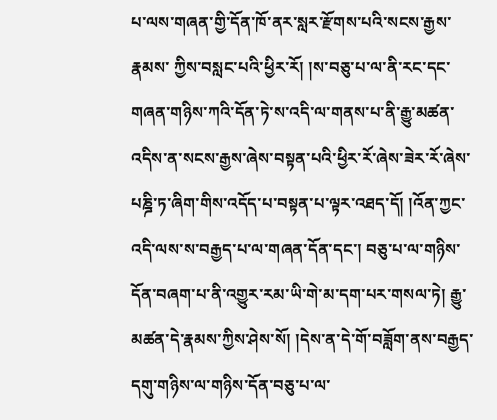པ་ལས་གཞན་གྱི་དོན་ཁོ་ནར་སླར་རྫོགས་པའི་སངས་རྒྱས་རྣམས་ ཀྱིས་བསླང་པའི་ཕྱིར་རོ། །ས་བཅུ་པ་ལ་ནི་རང་དང་གཞན་གཉིས་ཀའི་དོན་ཏེ་ས་འདི་ལ་གནས་པ་ནི་རྒྱུ་མཚན་འདིས་ན་སངས་རྒྱས་ཞེས་བསྟན་པའི་ཕྱིར་རོ་ཞེས་ཟེར་རོ་ཞེས་པཎྜི་ཏ་ཞིག་གིས་འདོད་པ་བསྟན་པ་ལྟར་འཐད་དོ། །འོན་ཀྱང་ འདི་ལས་ས་བརྒྱད་པ་ལ་གཞན་དོན་དང་། བཅུ་པ་ལ་གཉིས་དོན་བཞག་པ་ནི་འགྱུར་རམ་ཡི་གེ་མ་དག་པར་གསལ་ཏེ། རྒྱུ་མཚན་དེ་རྣམས་ཀྱིས་ཤེས་སོ། །དེས་ན་དེ་གོ་བཟློག་ནས་བརྒྱད་དགུ་གཉིས་ལ་གཉིས་དོན་བཅུ་པ་ལ་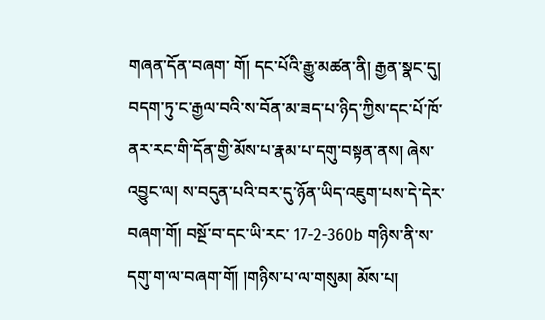གཞན་དོན་བཞག་ གོ། དང་པོའི་རྒྱུ་མཚན་ནི། རྒྱན་སྣང་དུ། བདག་ཏུ་ང་རྒྱལ་བའི་ས་བོན་མ་ཟད་པ་ཉིད་ཀྱིས་དང་པོ་ཁོ་ནར་རང་གི་དོན་གྱི་མོས་པ་རྣམ་པ་དགུ་བསྟན་ནས། ཞེས་འབྱུང་ལ། ས་བདུན་པའི་བར་དུ་ཉོན་ཡིད་འཇུག་པས་དེ་དེར་བཞག་གོ། བསྔོ་བ་དང་ཡི་རང་ 17-2-360b གཉིས་ནི་ས་དགུ་ག་ལ་བཞག་གོ། །གཉིས་པ་ལ་གསུམ། མོས་པ།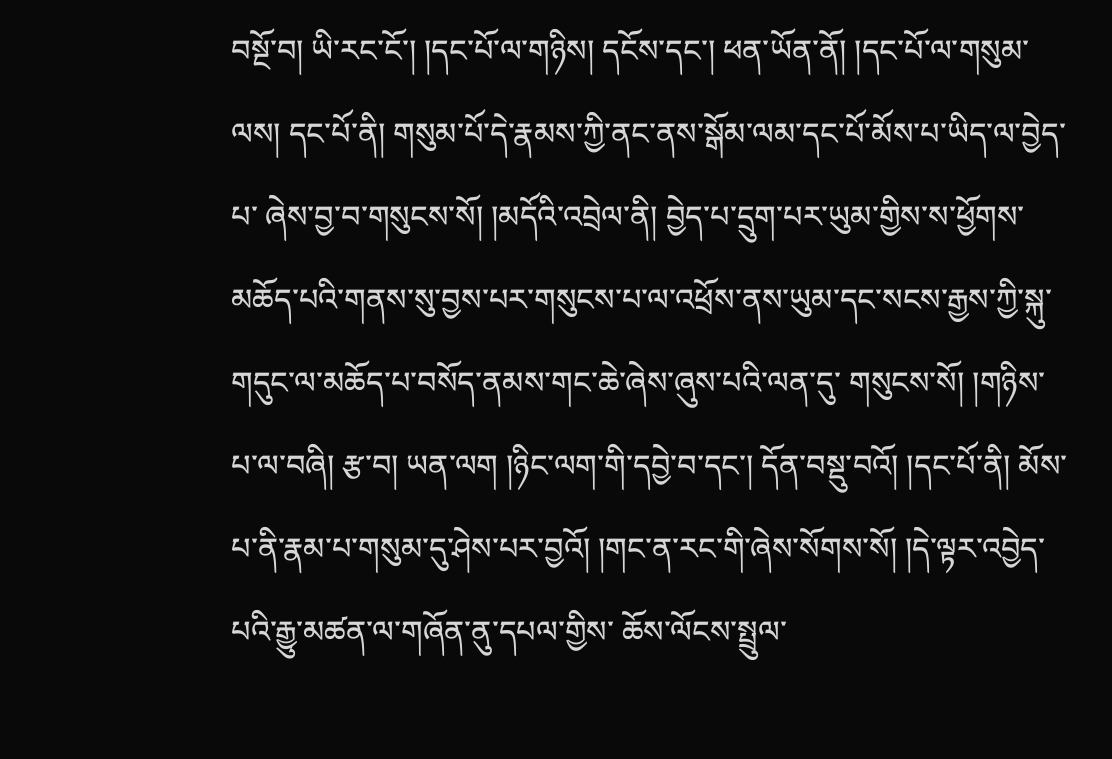བསྔོ་བ། ཡི་རང་ངོ་། །དང་པོ་ལ་གཉིས། དངོས་དང་། ཕན་ཡོན་ནོ། །དང་པོ་ལ་གསུམ་ལས། དང་པོ་ནི། གསུམ་པོ་དེ་རྣམས་ཀྱི་ནང་ནས་སྒོམ་ལམ་དང་པོ་མོས་པ་ཡིད་ལ་བྱེད་པ་ ཞེས་བྱ་བ་གསུངས་སོ། །མདོའི་འབྲེལ་ནི། བྱེད་པ་དྲུག་པར་ཡུམ་གྱིས་ས་ཕྱོགས་མཆོད་པའི་གནས་སུ་བྱས་པར་གསུངས་པ་ལ་འཕྲོས་ནས་ཡུམ་དང་སངས་རྒྱས་ཀྱི་སྐུ་གདུང་ལ་མཆོད་པ་བསོད་ནམས་གང་ཆེ་ཞེས་ཞུས་པའི་ལན་དུ་ གསུངས་སོ། །གཉིས་པ་ལ་བཞི། རྩ་བ། ཡན་ལག །ཉིང་ལག་གི་དབྱེ་བ་དང་། དོན་བསྡུ་བའོ། །དང་པོ་ནི། མོས་པ་ནི་རྣམ་པ་གསུམ་དུ་ཤེས་པར་བྱའོ། །གང་ན་རང་གི་ཞེས་སོགས་སོ། །དེ་ལྟར་འབྱེད་པའི་རྒྱུ་མཚན་ལ་གཞོན་ནུ་དཔལ་གྱིས་ ཆོས་ལོངས་སྤྲུལ་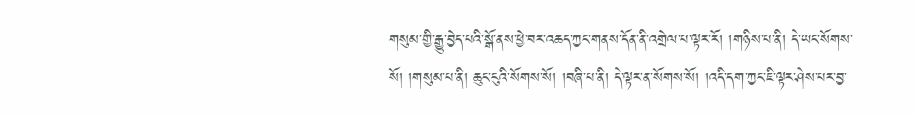གསུམ་གྱི་རྒྱུ་བྱེད་པའི་སྒོ་ནས་ཕྱེ་བར་འཆད་ཀྱང་གནས་དོན་ནི་འགྲེལ་པ་ལྟར་རོ། །གཉིས་པ་ནི། དེ་ཡང་སོགས་སོ། །གསུམ་པ་ནི། ཆུང་ངུའི་སོགས་སོ། །བཞི་པ་ནི། དེ་ལྟར་ན་སོགས་སོ། །འདི་དག་ཀྱང་ཇི་ལྟར་ཤེས་པར་བྱ་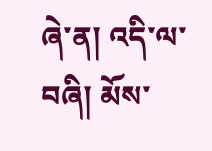ཞེ་ན། འདི་ལ་བཞི། མོས་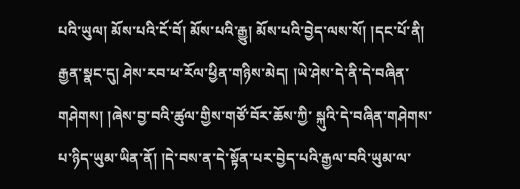པའི་ཡུལ། མོས་པའི་ངོ་བོ། མོས་པའི་རྒྱུ། མོས་པའི་བྱེད་ལས་སོ། །དང་པོ་ནི། རྒྱན་སྣང་དུ། ཤེས་རབ་ཕ་རོལ་ཕྱིན་གཉིས་མེད། །ཡེ་ཤེས་དེ་ནི་དེ་བཞིན་གཤེགས། །ཞེས་བྱ་བའི་ཚུལ་གྱིས་གཙོ་བོར་ཆོས་ཀྱི་ སྐུའི་དེ་བཞིན་གཤེགས་པ་ཉིད་ཡུམ་ཡིན་ནོ། །དེ་བས་ན་དེ་སྟོན་པར་བྱེད་པའི་རྒྱལ་བའི་ཡུམ་ལ་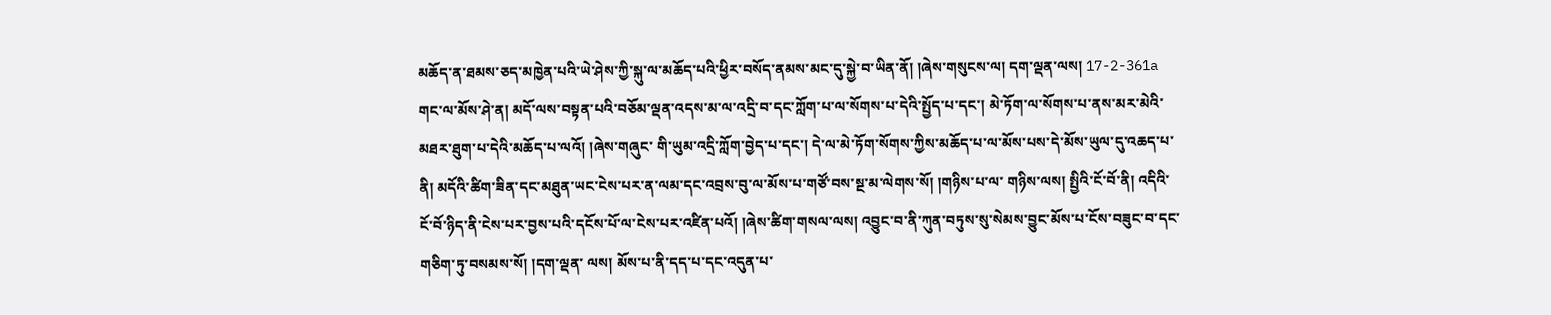མཆོད་ན་ཐམས་ཅད་མཁྱེན་པའི་ཡེ་ཤེས་ཀྱི་སྐུ་ལ་མཆོད་པའི་ཕྱིར་བསོད་ནམས་མང་དུ་སྐྱེ་བ་ཡིན་ནོ། །ཞེས་གསུངས་ལ། དག་ལྡན་ལས། 17-2-361a གང་ལ་མོས་ཤེ་ན། མདོ་ལས་བསྟན་པའི་བཅོམ་ལྡན་འདས་མ་ལ་འདྲི་བ་དང་ཀློག་པ་ལ་སོགས་པ་དེའི་སྤྱོད་པ་དང་། མེ་ཏོག་ལ་སོགས་པ་ནས་མར་མེའི་མཐར་ཐུག་པ་དེའི་མཆོད་པ་ལའོ། །ཞེས་གཞུང་ གི་ཡུམ་འདྲི་ཀློག་བྱེད་པ་དང་། དེ་ལ་མེ་ཏོག་སོགས་ཀྱིས་མཆོད་པ་ལ་མོས་པས་དེ་མོས་ཡུལ་དུ་འཆད་པ་ནི། མདོའི་ཚིག་ཟིན་དང་མཐུན་ཡང་ངེས་པར་ན་ལམ་དང་འབྲས་བུ་ལ་མོས་པ་གཙོ་བས་སྔ་མ་ལེགས་སོ། །གཉིས་པ་ལ་ གཉིས་ལས། སྤྱིའི་ངོ་བོ་ནི། འདིའི་ངོ་བོ་ཉིད་ནི་ངེས་པར་བྱས་པའི་དངོས་པོ་ལ་ངེས་པར་འཛིན་པའོ། །ཞེས་ཚིག་གསལ་ལས། འབྱུང་བ་ནི་ཀུན་བཏུས་སུ་སེམས་བྱུང་མོས་པ་ངོས་བཟུང་བ་དང་གཅིག་ཏུ་བསམས་སོ། །དག་ལྡན་ ལས། མོས་པ་ནི་དད་པ་དང་འདུན་པ་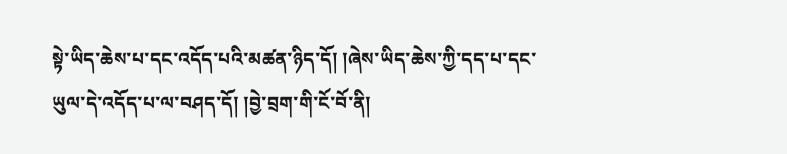སྟེ་ཡིད་ཆེས་པ་དང་འདོད་པའི་མཚན་ཉིད་དོ། །ཞེས་ཡིད་ཆེས་ཀྱི་དད་པ་དང་ཡུལ་དེ་འདོད་པ་ལ་བཤད་དོ། །བྱེ་བྲག་གི་ངོ་བོ་ནི།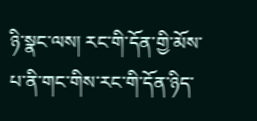ཉི་སྣང་ལས། རང་གི་དོན་གྱི་མོས་པ་ནི་གང་གིས་རང་གི་དོན་ཉིད་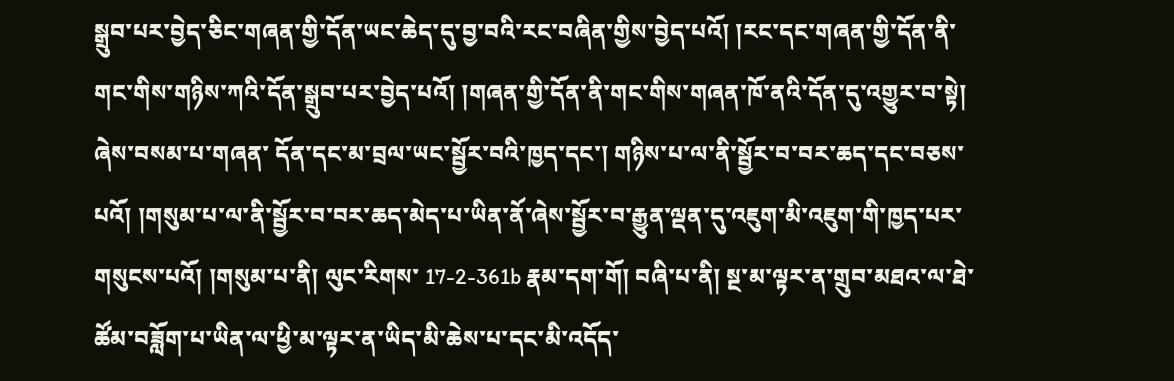སྒྲུབ་པར་བྱེད་ཅིང་གཞན་གྱི་དོན་ཡང་ཆེད་དུ་བྱ་བའི་རང་བཞིན་གྱིས་བྱེད་པའོ། །རང་དང་གཞན་གྱི་དོན་ནི་གང་གིས་གཉིས་ཀའི་དོན་སྒྲུབ་པར་བྱེད་པའོ། །གཞན་གྱི་དོན་ནི་གང་གིས་གཞན་ཁོ་ནའི་དོན་དུ་འགྱུར་བ་སྟེ། ཞེས་བསམ་པ་གཞན་ དོན་དང་མ་བྲལ་ཡང་སྦྱོར་བའི་ཁྱད་དང་། གཉིས་པ་ལ་ནི་སྦྱོར་བ་བར་ཆད་དང་བཅས་པའོ། །གསུམ་པ་ལ་ནི་སྦྱོར་བ་བར་ཆད་མེད་པ་ཡིན་ནོ་ཞེས་སྦྱོར་བ་རྒྱུན་ལྡན་དུ་འཇུག་མི་འཇུག་གི་ཁྱད་པར་གསུངས་པའོ། །གསུམ་པ་ནི། ལུང་རིགས་ 17-2-361b རྣམ་དག་གོ། བཞི་པ་ནི། སྔ་མ་ལྟར་ན་གྲུབ་མཐའ་ལ་ཐེ་ཚོམ་བཟློག་པ་ཡིན་ལ་ཕྱི་མ་ལྟར་ན་ཡིད་མི་ཆེས་པ་དང་མི་འདོད་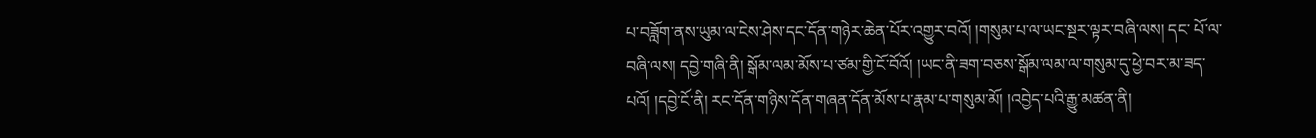པ་བཟློག་ནས་ཡུམ་ལ་ངེས་ཤེས་དང་དོན་གཉེར་ཆེན་པོར་འགྱུར་བའོ། །གསུམ་པ་ལ་ཡང་སྔར་ལྟར་བཞི་ལས། དང་ པོ་ལ་བཞི་ལས། དབྱེ་གཞི་ནི། སྒོམ་ལམ་མོས་པ་ཙམ་གྱི་ངོ་བོའོ། །ཡང་ནི་ཟག་བཅས་སྒོམ་ལམ་ལ་གསུམ་དུ་ཕྱེ་བར་མ་ཟད་པའོ། །དབྱེ་ངོ་ནི། རང་དོན་གཉིས་དོན་གཞན་དོན་མོས་པ་རྣམ་པ་གསུམ་མོ། །འབྱེད་པའི་རྒྱུ་མཚན་ནི།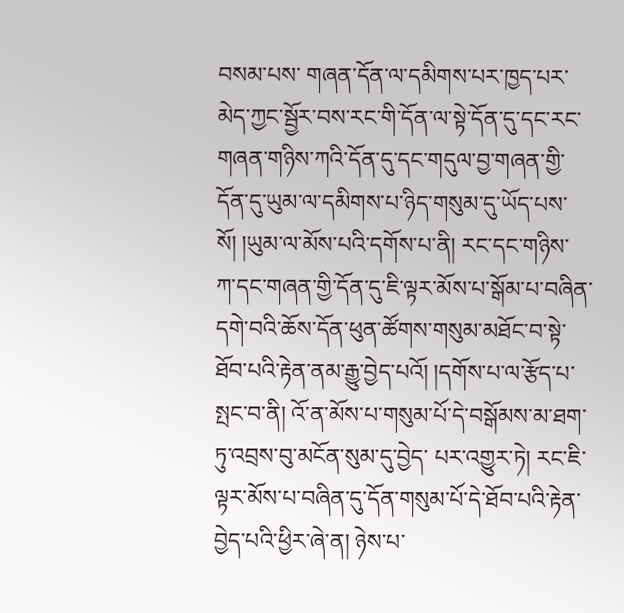བསམ་པས་ གཞན་དོན་ལ་དམིགས་པར་ཁྱད་པར་མེད་ཀྱང་སྦྱོར་བས་རང་གི་དོན་ལ་སྟེ་དོན་དུ་དང་རང་གཞན་གཉིས་ཀའི་དོན་དུ་དང་གདུལ་བྱ་གཞན་གྱི་དོན་དུ་ཡུམ་ལ་དམིགས་པ་ཉིད་གསུམ་དུ་ཡོད་པས་སོ། །ཡུམ་ལ་མོས་པའི་དགོས་པ་ནི། རང་དང་གཉིས་ ཀ་དང་གཞན་གྱི་དོན་དུ་ཇི་ལྟར་མོས་པ་སྒོམ་པ་བཞིན་དགེ་བའི་ཆོས་དོན་ཕུན་ཚོགས་གསུམ་མཐོང་བ་སྟེ་ཐོབ་པའི་རྟེན་ནམ་རྒྱུ་བྱེད་པའོ། །དགོས་པ་ལ་རྩོད་པ་སྤང་བ་ནི། འོ་ན་མོས་པ་གསུམ་པོ་དེ་བསྒོམས་མ་ཐག་ཏུ་འབྲས་བུ་མངོན་སུམ་དུ་བྱེད་ པར་འགྱུར་ཏེ། རང་ཇི་ལྟར་མོས་པ་བཞིན་དུ་དོན་གསུམ་པོ་དེ་ཐོབ་པའི་རྟེན་བྱེད་པའི་ཕྱིར་ཞེ་ན། ཉེས་པ་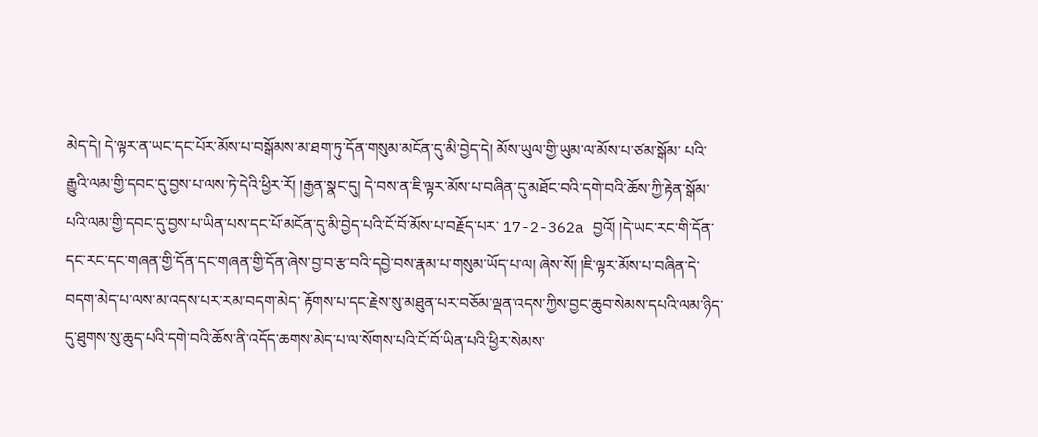མེད་དེ། དེ་ལྟར་ན་ཡང་དང་པོར་མོས་པ་བསྒོམས་མ་ཐག་ཏུ་དོན་གསུམ་མངོན་དུ་མི་བྱེད་དེ། མོས་ཡུལ་གྱི་ཡུམ་ལ་མོས་པ་ཙམ་སྒོམ་ པའི་རྒྱུའི་ལམ་གྱི་དབང་དུ་བྱས་པ་ལས་ཏེ་དེའི་ཕྱིར་རོ། །རྒྱན་སྣང་དུ། དེ་བས་ན་ཇི་ལྟར་མོས་པ་བཞིན་དུ་མཐོང་བའི་དགེ་བའི་ཆོས་ཀྱི་རྟེན་སྒོམ་པའི་ལམ་གྱི་དབང་དུ་བྱས་པ་ཡིན་པས་དང་པོ་མངོན་དུ་མི་བྱེད་པའི་ངོ་བོ་མོས་པ་བརྗོད་པར་ 17-2-362a བྱའོ། །དེ་ཡང་རང་གི་དོན་དང་རང་དང་གཞན་གྱི་དོན་དང་གཞན་གྱི་དོན་ཞེས་བྱ་བ་རྩ་བའི་དབྱེ་བས་རྣམ་པ་གསུམ་ཡོད་པ་ལ། ཞེས་སོ། །ཇི་ལྟར་མོས་པ་བཞིན་དེ་བདག་མེད་པ་ལས་མ་འདས་པར་རམ་བདག་མེད་ རྟོགས་པ་དང་རྗེས་སུ་མཐུན་པར་བཅོམ་ལྡན་འདས་ཀྱིས་བྱང་ཆུབ་སེམས་དཔའི་ལམ་ཉིད་དུ་ཐུགས་སུ་ཆུད་པའི་དགེ་བའི་ཆོས་ནི་འདོད་ཆགས་མེད་པ་ལ་སོགས་པའི་ངོ་བོ་ཡིན་པའི་ཕྱིར་སེམས་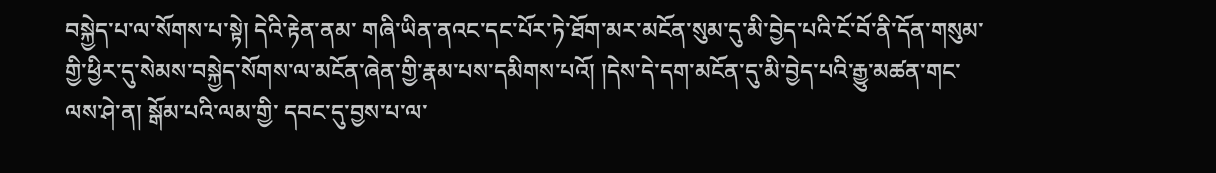བསྐྱེད་པ་ལ་སོགས་པ་སྟེ། དེའི་རྟེན་ནམ་ གཞི་ཡིན་ནའང་དང་པོར་ཏེ་ཐོག་མར་མངོན་སུམ་དུ་མི་བྱེད་པའི་ངོ་བོ་ནི་དོན་གསུམ་གྱི་ཕྱིར་དུ་སེམས་བསྐྱེད་སོགས་ལ་མངོན་ཞེན་གྱི་རྣམ་པས་དམིགས་པའོ། །དེས་དེ་དག་མངོན་དུ་མི་བྱེད་པའི་རྒྱུ་མཚན་གང་ལས་ཤེ་ན། སྒོམ་པའི་ལམ་གྱི་ དབང་དུ་བྱས་པ་ལ་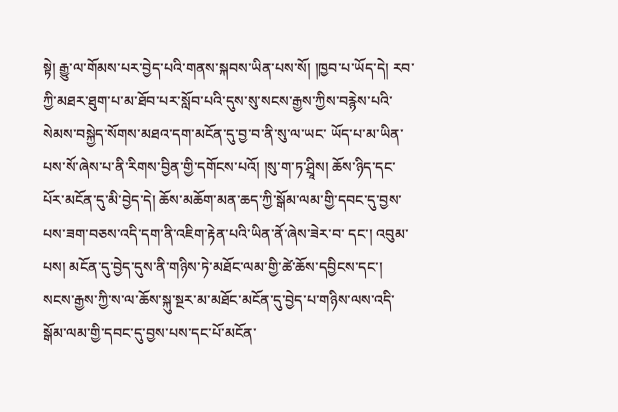སྟེ། རྒྱུ་ལ་གོམས་པར་བྱེད་པའི་གནས་སྐབས་ཡིན་པས་སོ། །ཁྱབ་པ་ཡོད་དེ། རབ་ཀྱི་མཐར་ཐུག་པ་མ་ཐོབ་པར་སློབ་པའི་དུས་སུ་སངས་རྒྱས་ཀྱིས་བརྙེས་པའི་སེམས་བསྐྱེད་སོགས་མཐའ་དག་མངོན་དུ་བྱ་བ་ནི་སུ་ལ་ཡང་ ཡོད་པ་མ་ཡིན་པས་སོ་ཞེས་པ་ནི་རིགས་བྱིན་གྱི་དགོངས་པའོ། །སུ་ག་ཏ་ཤྲཱིས། ཆོས་ཉིད་དང་པོར་མངོན་དུ་མི་བྱེད་དེ། ཆོས་མཆོག་མན་ཆད་ཀྱི་སྒོམ་ལམ་གྱི་དབང་དུ་བྱས་པས་ཟག་བཅས་འདི་དག་ནི་འཇིག་རྟེན་པའི་ཡིན་ནོ་ཞེས་ཟེར་བ་ དང་། འབུམ་པས། མངོན་དུ་བྱེད་དུས་ནི་གཉིས་ཏེ་མཐོང་ལམ་གྱི་ཚེ་ཆོས་དབྱིངས་དང་། སངས་རྒྱས་ཀྱི་ས་ལ་ཆོས་སྐུ་སྔར་མ་མཐོང་མངོན་དུ་བྱེད་པ་གཉིས་ལས་འདི་སྒོམ་ལམ་གྱི་དབང་དུ་བྱས་པས་དང་པོ་མངོན་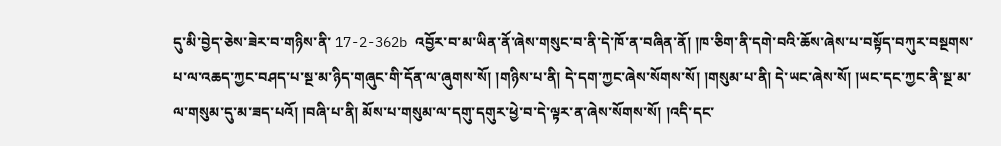དུ་མི་བྱེད་ཅེས་ཟེར་བ་གཉིས་ནི་ 17-2-362b འབྱོར་བ་མ་ཡིན་ནོ་ཞེས་གསུང་བ་ནི་དེ་ཁོ་ན་བཞིན་ནོ། །ཁ་ཅིག་ནི་དགེ་བའི་ཆོས་ཞེས་པ་བསྟོད་བཀུར་བསྔགས་པ་ལ་འཆད་ཀྱང་བཤད་པ་སྔ་མ་ཉིད་གཞུང་གི་དོན་ལ་ཞུགས་སོ། །གཉིས་པ་ནི། དེ་དག་ཀྱང་ཞེས་སོགས་སོ། །གསུམ་པ་ནི། དེ་ཡང་ཞེས་སོ། །ཡང་དང་ཀྱང་ནི་སྔ་མ་ལ་གསུམ་དུ་མ་ཟད་པའོ། །བཞི་པ་ནི། མོས་པ་གསུམ་ལ་དགུ་དགུར་ཕྱེ་བ་དེ་ལྟར་ན་ཞེས་སོགས་སོ། །འདི་དང་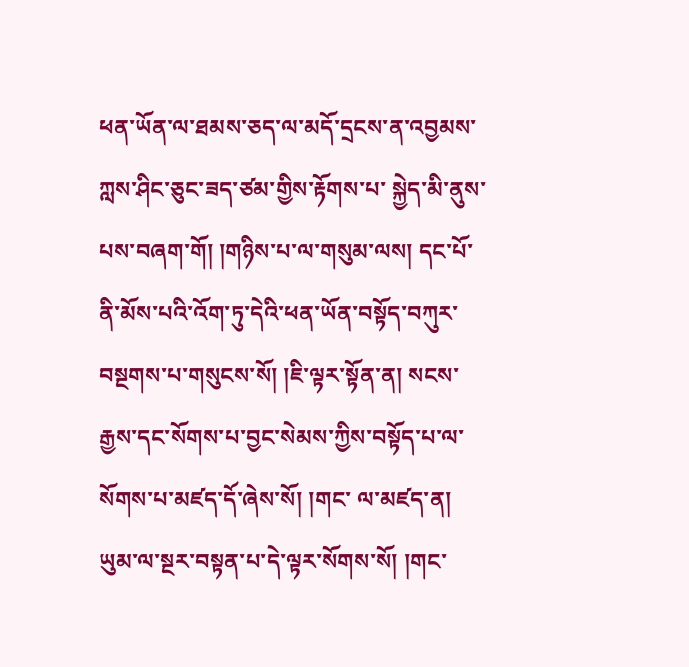ཕན་ཡོན་ལ་ཐམས་ཅད་ལ་མདོ་དྲངས་ན་འབྱམས་ཀླས་ཤིང་ཅུང་ཟད་ཙམ་གྱིས་རྟོགས་པ་ སྐྱེད་མི་ནུས་པས་བཞག་གོ། །གཉིས་པ་ལ་གསུམ་ལས། དང་པོ་ནི་མོས་པའི་འོག་ཏུ་དེའི་ཕན་ཡོན་བསྟོད་བཀུར་བསྔགས་པ་གསུངས་སོ། །ཇི་ལྟར་སྟོན་ན། སངས་རྒྱས་དང་སོགས་པ་བྱང་སེམས་ཀྱིས་བསྟོད་པ་ལ་སོགས་པ་མཛད་དོ་ཞེས་སོ། །གང་ ལ་མཛད་ན། ཡུམ་ལ་སྔར་བསྟན་པ་དེ་ལྟར་སོགས་སོ། །གང་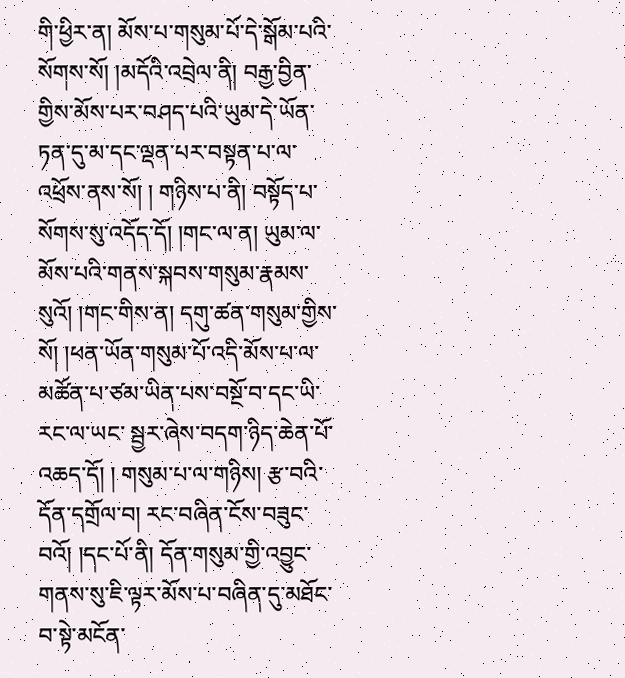གི་ཕྱིར་ན། མོས་པ་གསུམ་པོ་དེ་སྒོམ་པའི་སོགས་སོ། །མདོའི་འབྲེལ་ནི། བརྒྱ་བྱིན་གྱིས་མོས་པར་བཤད་པའི་ཡུམ་དེ་ཡོན་ཏན་དུ་མ་དང་ལྡན་པར་བསྟན་པ་ལ་འཕྲོས་ནས་སོ། ། གཉིས་པ་ནི། བསྟོད་པ་སོགས་སུ་འདོད་དོ། །གང་ལ་ན། ཡུམ་ལ་མོས་པའི་གནས་སྐབས་གསུམ་རྣམས་སུའོ། །གང་གིས་ན། དགུ་ཚན་གསུམ་གྱིས་སོ། །ཕན་ཡོན་གསུམ་པོ་འདི་མོས་པ་ལ་མཚོན་པ་ཙམ་ཡིན་པས་བསྔོ་བ་དང་ཡི་རང་ལ་ཡང་ སྦྱར་ཞེས་བདག་ཉིད་ཆེན་པོ་འཆད་དོ། ། གསུམ་པ་ལ་གཉིས། རྩ་བའི་དོན་དགྲོལ་བ། རང་བཞིན་ངོས་བཟུང་བའོ། །དང་པོ་ནི། དོན་གསུམ་གྱི་འབྱུང་གནས་སུ་ཇི་ལྟར་མོས་པ་བཞིན་དུ་མཐོང་བ་སྟེ་མངོན་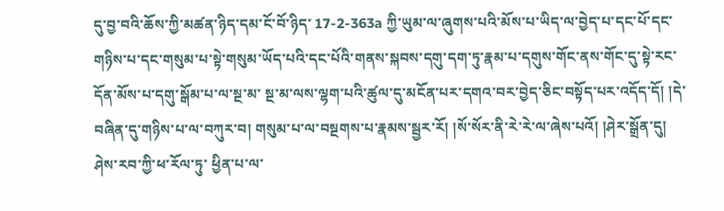དུ་བྱ་བའི་ཆོས་ཀྱི་མཚན་ཉིད་དམ་ངོ་བོ་ཉིད་ 17-2-363a ཀྱི་ཡུམ་ལ་ཞུགས་པའི་མོས་པ་ཡིད་ལ་བྱེད་པ་དང་པོ་དང་གཉིས་པ་དང་གསུམ་པ་སྟེ་གསུམ་ཡོད་པའི་དང་པོའི་གནས་སྐབས་དགུ་དག་ཏུ་རྣམ་པ་དགུས་གོང་ནས་གོང་དུ་སྟེ་རང་དོན་མོས་པ་དགུ་སྒོམ་པ་ལ་སྔ་མ་ སྔ་མ་ལས་ལྷག་པའི་ཚུལ་དུ་མངོན་པར་དགའ་བར་བྱེད་ཅིང་བསྟོད་པར་འདོད་དོ། །དེ་བཞིན་དུ་གཉིས་པ་ལ་བཀུར་བ། གསུམ་པ་ལ་བསྔགས་པ་རྣམས་སྦྱར་རོ། །སོ་སོར་ནི་རེ་རེ་ལ་ཞེས་པའོ། །ཤེར་སྒྲོན་དུ། ཤེས་རབ་ཀྱི་ཕ་རོལ་ཏུ་ ཕྱིན་པ་ལ་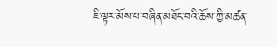ཇི་ལྟར་མོས་པ་བཞིན་མཐོང་བའི་ཆོས་ཀྱི་མཚན་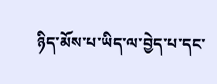ཉིད་མོས་པ་ཡིད་ལ་བྱེད་པ་དང་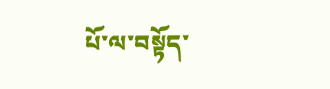པོ་ལ་བསྟོད་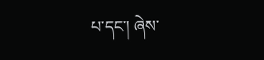པ་དང་། ཞེས་